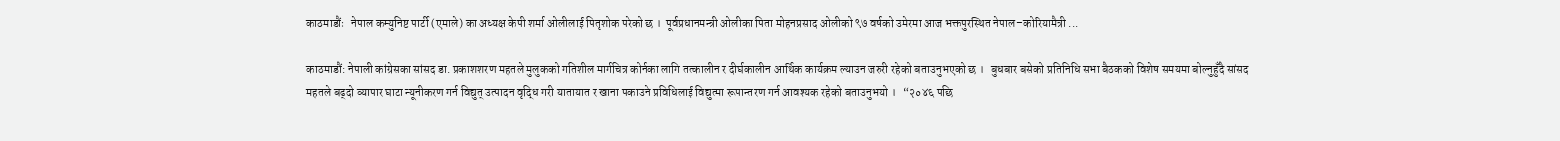काठमाडौंः   नेपाल कम्युनिष्ट पार्टी (एमाले) का अध्यक्ष केपी शर्मा ओलीलाई पितृशोक परेको छ ।  पूर्वप्रधानमन्त्री ओलीका पिता मोहनप्रसाद ओलीको ९७ वर्षको उमेरमा आज भक्तपुरस्थित नेपाल–कोरियामैत्री ...

काठमाडौं: नेपाली कांग्रेसका सांसद डा. प्रकाशशरण महतले मुलुकको गतिशील मार्गचित्र कोर्नका लागि तत्कालीन र दीर्घकालीन आर्थिक कार्यक्रम ल्याउन जरुरी रहेको बताउनुभएको छ ।   बुधबार बसेको प्रतिनिधि सभा बैठकको विशेष समयमा बोल्नुहुँदै सांसद महतले बढ्दो व्यापार घाटा न्यूनीकरण गर्न विद्युत् उत्पादन वृद्धि गरी यातायात र खाना पकाउने प्रविधिलाई विद्युत्मा रूपान्तरण गर्न आवश्यक रहेको बताउनुभयो ।   “२०४६ पछि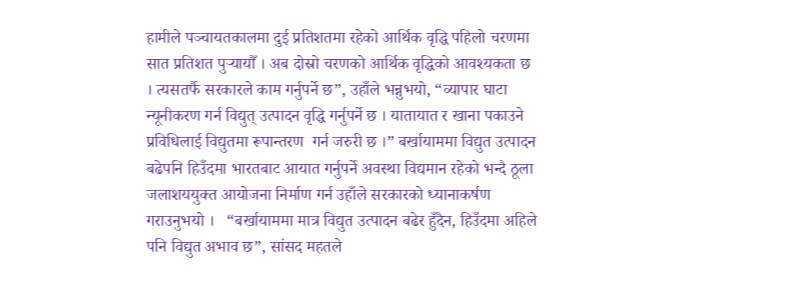हामीले पञ्चायतकालमा दुई प्रतिशतमा रहेको आर्थिक वृद्धि पहिलो चरणमा सात प्रतिशत पुर्‍यायौँ । अब दोस्रो चरणको आर्थिक वृद्धिको आवश्यकता छ । त्यसतर्फै सरकारले काम गर्नुपर्ने छ”, उहाँले भन्नुभयो, “व्यापार घाटा न्यूनीकरण गर्न विद्युत् उत्पादन वृद्धि गर्नुपर्ने छ । यातायात र खाना पकाउने प्रविधिलाई विद्युतमा रूपान्तरण  गर्न जरुरी छ ।” बर्खायाममा विद्युत उत्पादन बढेपनि हिउँदमा भारतबाट आयात गर्नुपर्ने अवस्था विद्यमान रहेको भन्दै ठूला जलाशययुक्त आयोजना निर्माण गर्न उहाँले सरकारको ध्यानाकर्षण गराउनुभयो ।   “बर्खायाममा मात्र विद्युत उत्पादन बढेर हुँदैन, हिउँदमा अहिले पनि विद्युत अभाव छ”, सांसद महतले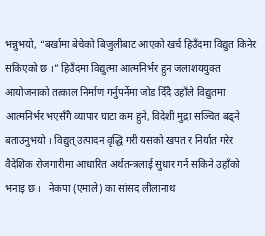भन्नुभयो, “बर्खामा बेचेको बिजुलीबाट आएको खर्च हिउँदमा विद्युत किनेर सकिएको छ ।” हिउँदमा विद्युत्मा आत्मनिर्भर हुन जलाशययुक्त आयोजनाको तत्काल निर्माण गर्नुपर्नेमा जोड दिँदै उहाँले विद्युतमा आत्मनिर्भर भएसँगै व्यापार घाटा कम हुने, विदेशी मुद्रा सञ्चित बढ्ने बताउनुभयो । विद्युत् उत्पादन वृद्धि गरी यसको खपत र निर्यात गरेर वैदेशिक रोजगारीमा आधारित अर्थतन्त्रलाई सुधार गर्न सकिने उहाँको भनाइ छ ।   नेकपा (एमाले) का सांसद लीलानाथ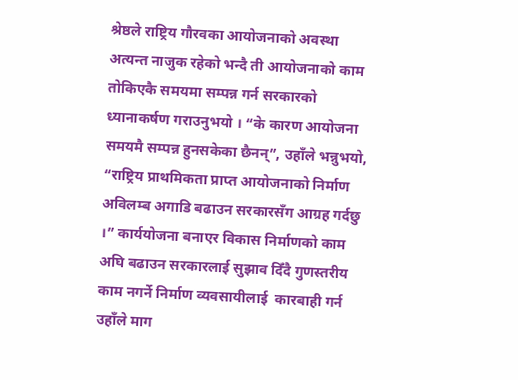श्रेष्ठले राष्ट्रिय गौरवका आयोजनाको अवस्था अत्यन्त नाजुक रहेको भन्दै ती आयोजनाको काम तोकिएकै समयमा सम्पन्न गर्न सरकारको ध्यानाकर्षण गराउनुभयो । “के कारण आयोजना समयमै सम्पन्न हुनसकेका छैनन्”, उहाँले भन्नुभयो, “राष्ट्रिय प्राथमिकता प्राप्त आयोजनाको निर्माण अविलम्ब अगाडि बढाउन सरकारसँग आग्रह गर्दछु ।” कार्ययोजना बनाएर विकास निर्माणको काम अघि बढाउन सरकारलाई सुझाव दिँदै गुणस्तरीय काम नगर्ने निर्माण व्यवसायीलाई  कारबाही गर्न उहाँले माग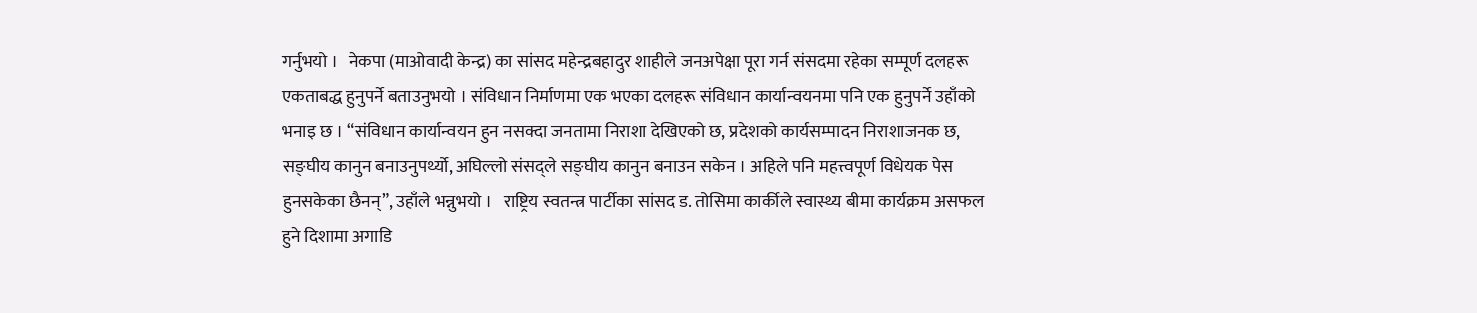गर्नुभयो ।   नेकपा (माओवादी केन्द्र) का सांसद महेन्द्रबहादुर शाहीले जनअपेक्षा पूरा गर्न संसदमा रहेका सम्पूर्ण दलहरू एकताबद्ध हुनुपर्ने बताउनुभयो । संविधान निर्माणमा एक भएका दलहरू संविधान कार्यान्वयनमा पनि एक हुनुपर्ने उहाँको भनाइ छ । “संविधान कार्यान्वयन हुन नसक्दा जनतामा निराशा देखिएको छ, प्रदेशको कार्यसम्पादन निराशाजनक छ, सङ्घीय कानुन बनाउनुपर्थ्यो, अघिल्लो संसद्ले सङ्घीय कानुन बनाउन सकेन । अहिले पनि महत्त्वपूर्ण विधेयक पेस हुनसकेका छैनन्”, उहाँले भन्नुभयो ।   राष्ट्रिय स्वतन्त्र पार्टीका सांसद ड. तोसिमा कार्कीले स्वास्थ्य बीमा कार्यक्रम असफल हुने दिशामा अगाडि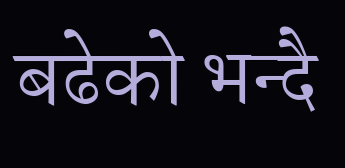बढेको भन्दै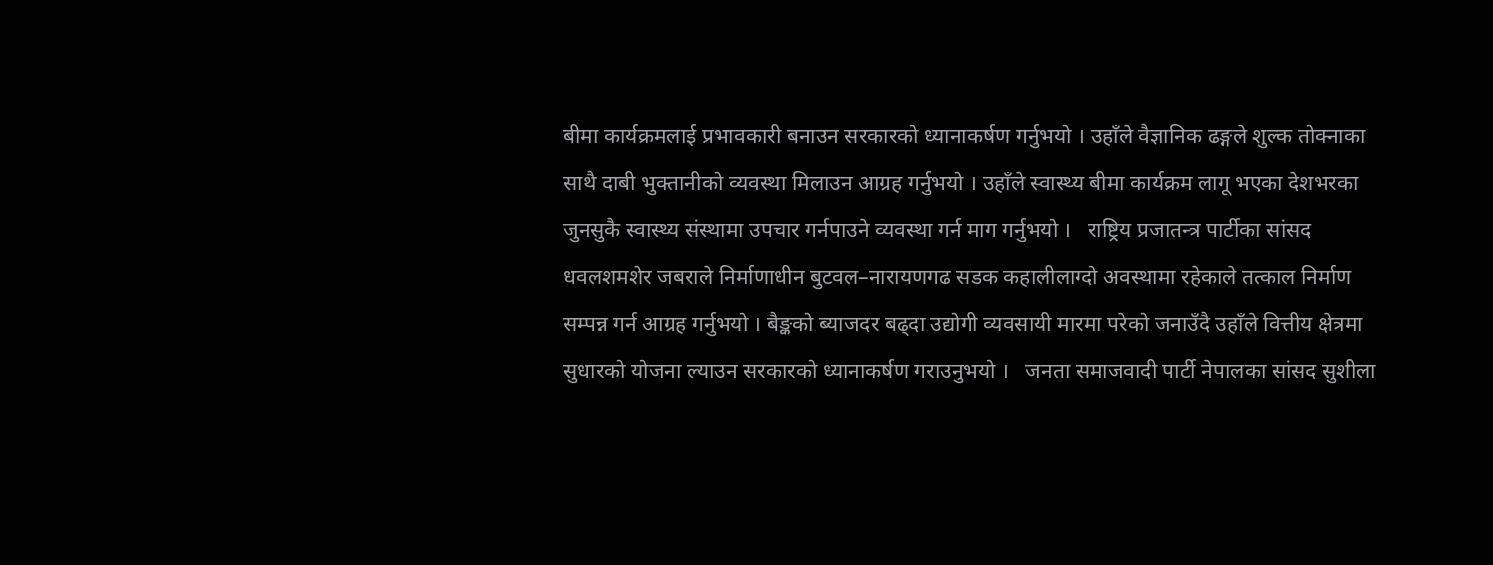बीमा कार्यक्रमलाई प्रभावकारी बनाउन सरकारको ध्यानाकर्षण गर्नुभयो । उहाँले वैज्ञानिक ढङ्गले शुल्क तोक्नाका साथै दाबी भुक्तानीको व्यवस्था मिलाउन आग्रह गर्नुभयो । उहाँले स्वास्थ्य बीमा कार्यक्रम लागू भएका देशभरका जुनसुकै स्वास्थ्य संस्थामा उपचार गर्नपाउने व्यवस्था गर्न माग गर्नुभयो ।   राष्ट्रिय प्रजातन्त्र पार्टीका सांसद धवलशमशेर जबराले निर्माणाधीन बुटवल–नारायणगढ सडक कहालीलाग्दो अवस्थामा रहेकाले तत्काल निर्माण सम्पन्न गर्न आग्रह गर्नुभयो । बैङ्कको ब्याजदर बढ्दा उद्योगी व्यवसायी मारमा परेको जनाउँदै उहाँले वित्तीय क्षेत्रमा सुधारको योजना ल्याउन सरकारको ध्यानाकर्षण गराउनुभयो ।   जनता समाजवादी पार्टी नेपालका सांसद सुशीला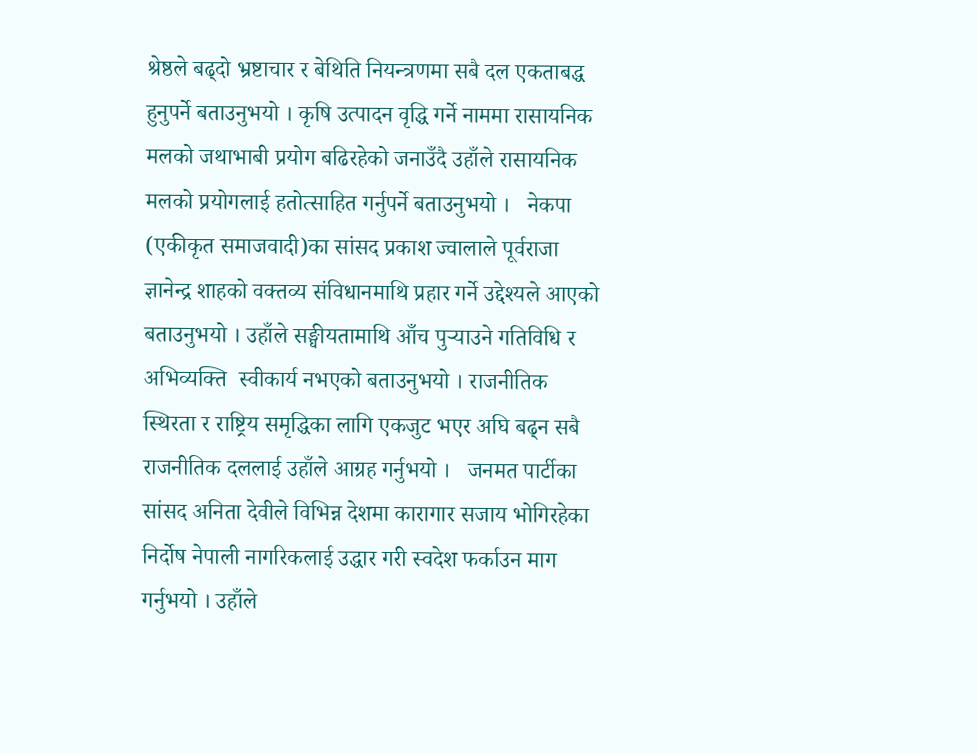श्रेष्ठले बढ्दो भ्रष्टाचार र बेथिति नियन्त्रणमा सबै दल एकताबद्ध हुनुपर्ने बताउनुभयो । कृषि उत्पादन वृद्धि गर्ने नाममा रासायनिक मलको जथाभाबी प्रयोग बढिरहेको जनाउँदै उहाँले रासायनिक मलको प्रयोगलाई हतोत्साहित गर्नुपर्ने बताउनुभयो ।   नेकपा (एकीकृत समाजवादी)का सांसद प्रकाश ज्वालाले पूर्वराजा ज्ञानेन्द्र शाहको वक्तव्य संविधानमाथि प्रहार गर्ने उद्देश्यले आएको बताउनुभयो । उहाँले सङ्घीयतामाथि आँच पुर्‍याउने गतिविधि र अभिव्यक्ति  स्वीकार्य नभएको बताउनुभयो । राजनीतिक स्थिरता र राष्ट्रिय समृद्धिका लागि एकजुट भएर अघि बढ्न सबै राजनीतिक दललाई उहाँले आग्रह गर्नुभयो ।   जनमत पार्टीका सांसद अनिता देवीले विभिन्न देशमा कारागार सजाय भोगिरहेका निर्दोष नेपाली नागरिकलाई उद्धार गरी स्वदेश फर्काउन माग गर्नुभयो । उहाँले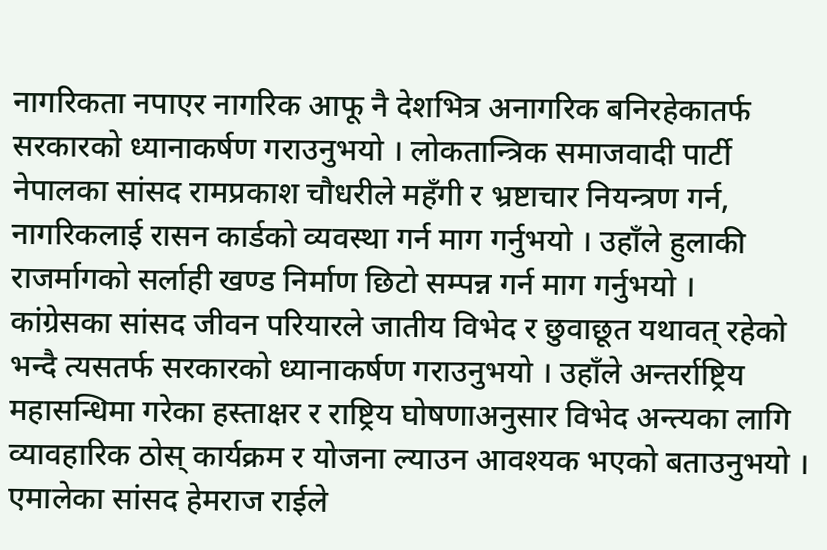नागरिकता नपाएर नागरिक आफू नै देशभित्र अनागरिक बनिरहेकातर्फ सरकारको ध्यानाकर्षण गराउनुभयो । लोकतान्त्रिक समाजवादी पार्टी नेपालका सांसद रामप्रकाश चौधरीले महँगी र भ्रष्टाचार नियन्त्रण गर्न, नागरिकलाई रासन कार्डको व्यवस्था गर्न माग गर्नुभयो । उहाँले हुलाकी राजर्मागको सर्लाही खण्ड निर्माण छिटो सम्पन्न गर्न माग गर्नुभयो ।   कांग्रेसका सांसद जीवन परियारले जातीय विभेद र छुवाछूत यथावत् रहेको भन्दै त्यसतर्फ सरकारको ध्यानाकर्षण गराउनुभयो । उहाँले अन्तर्राष्ट्रिय महासन्धिमा गरेका हस्ताक्षर र राष्ट्रिय घोषणाअनुसार विभेद अन्त्यका लागि व्यावहारिक ठोस् कार्यक्रम र योजना ल्याउन आवश्यक भएको बताउनुभयो ।   एमालेका सांसद हेमराज राईले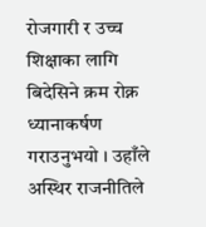रोजगारी र उच्च शिक्षाका लागि बिदेसिने क्रम रोक्न ध्यानाकर्षण गराउनुभयो । उहाँले अस्थिर राजनीतिले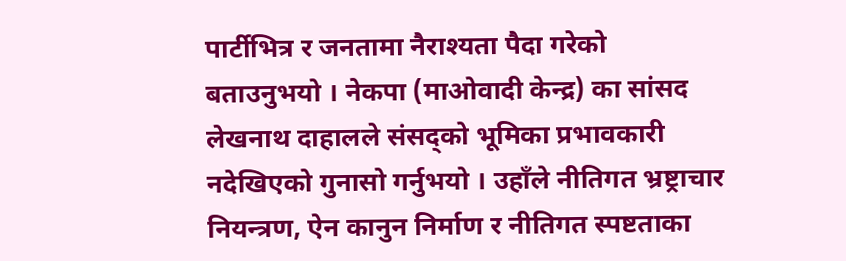पार्टीभित्र र जनतामा नैराश्यता पैदा गरेको बताउनुभयो । नेकपा (माओवादी केन्द्र) का सांसद लेखनाथ दाहालले संसद्को भूमिका प्रभावकारी नदेखिएको गुनासो गर्नुभयो । उहाँले नीतिगत भ्रष्ट्राचार नियन्त्रण, ऐन कानुन निर्माण र नीतिगत स्पष्टताका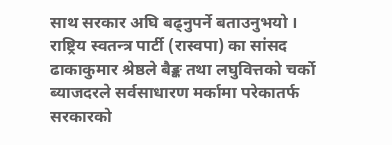साथ सरकार अघि बढ्नुपर्ने बताउनुभयो ।   राष्ट्रिय स्वतन्त्र पार्टी (रास्वपा) का सांसद ढाकाकुमार श्रेष्ठले बैङ्क तथा लघुवित्तको चर्को ब्याजदरले सर्वसाधारण मर्कामा परेकातर्फ सरकारको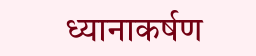ध्यानाकर्षण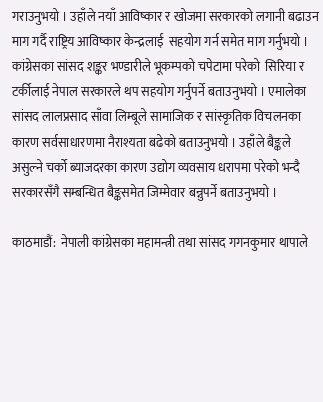गराउनुभयो । उहाँले नयाँ आविष्कार र खोजमा सरकारको लगानी बढाउन माग गर्दै राष्ट्रिय आविष्कार केन्द्रलाई  सहयोग गर्न समेत माग गर्नुभयो ।    कांग्रेसका सांसद शङ्कर भण्डारीले भूकम्पको चपेटामा परेको  सिरिया र टर्कीलाई नेपाल सरकारले थप सहयोग गर्नुपर्ने बताउनुभयो । एमालेका सांसद लालप्रसाद साँवा लिम्बूले सामाजिक र सांस्कृतिक विचलनका कारण सर्वसाधारणमा नैराश्यता बढेको बताउनुभयो । उहाँले बैङ्कले असुल्ने चर्को ब्याजदरका कारण उद्योग व्यवसाय धरापमा परेको भन्दै सरकारसँगै सम्बन्धित बैङ्कसमेत जिम्मेवार बन्नुपर्ने बताउनुभयो ।

काठमाडौं:  नेपाली कांग्रेसका महामन्त्री तथा सांसद गगनकुमार थापाले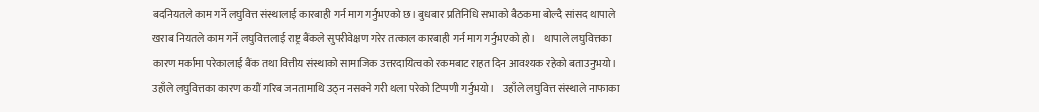बदनियतले काम गर्ने लघुवित्त संस्थालाई कारबाही गर्न माग गर्नुभएको छ। बुधबार प्रतिनिधि सभाको बैठकमा बोल्दै सांसद थापाले खराब नियतले काम गर्ने लघुवित्तलाई राष्ट्र बैंकले सुपरीवेक्षण गरेर तत्काल कारबाही गर्न माग गर्नुभएको हो।    थापाले लघुवित्तका कारण मर्कामा परेकालाई बैंक तथा वित्तीय संस्थाको सामाजिक उत्तरदायित्वको रकमबाट राहत दिन आवश्यक रहेको बताउनुभयो। उहाँले लघुवित्तका कारण कयौं गरिब जनतामाथि उठ्न नसक्ने गरी थला परेको टिप्पणी गर्नुभयो।    उहाँले लघुवित्त संस्थाले नाफाका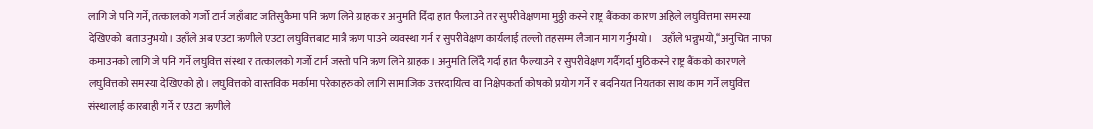लागि जे पनि गर्ने, तत्कालको गर्जो टार्न जहाँबाट जतिसुकैमा पनि ऋण लिने ग्राहक र अनुमति दिँदा हात फैलाउने तर सुपरीवेक्षणमा मुठ्ठी कस्ने राष्ट्र बैंकका कारण अहिले लघुवित्तमा समस्या देखिएको  बताउनुभयो। उहाँले अब एउटा ऋणीले एउटा लघुवित्तबाट मात्रै ऋण पाउने व्यवस्था गर्न र सुपरीवेक्षण कार्यलाई तल्लो तहसम्म लैजान माग गर्नुभयो।    उहाँले भन्नुभयो,‘‘अनुचित नाफा कमाउनको लागि जे पनि गर्ने लघुवित्त संस्था र तत्कालको गर्जो टार्न जस्तो पनि ऋण लिने ग्राहक। अनुमति लिँदै गर्दा हात फैल्याउने र सुपरीवेक्षण गर्दैगर्दा मुठिकस्ने राष्ट्र बैंकको कारणले लघुवित्तको समस्या देखिएको हो। लघुवित्तको वास्तविक मर्कामा परेकाहरुको लागि सामाजिक उत्तरदायित्व वा निक्षेपकर्ता कोषको प्रयोग गर्ने र बदनियत नियतका साथ काम गर्ने लघुवित्त संस्थालाई कारबाही गर्ने र एउटा ऋणीले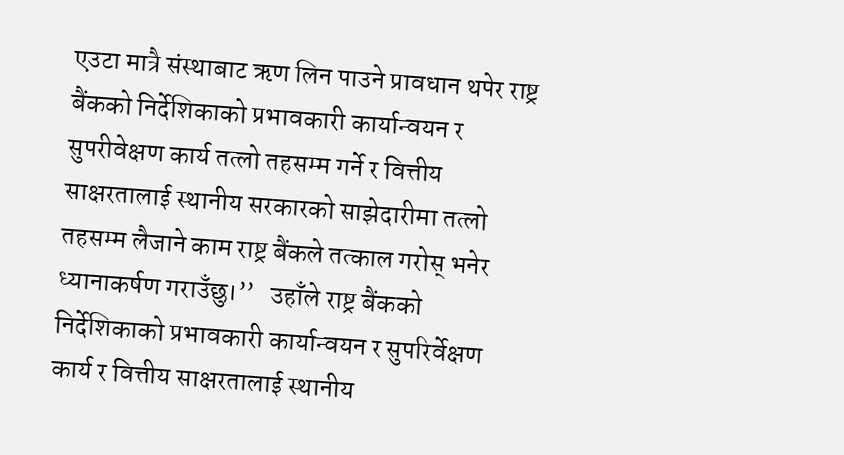एउटा मात्रै संस्थाबाट ऋण लिन पाउने प्रावधान थपेर राष्ट्र बैंकको निर्देशिकाको प्रभावकारी कार्यान्वयन र सुपरीवेक्षण कार्य तत्लो तहसम्म गर्ने र वित्तीय साक्षरतालाई स्थानीय सरकारको साझेदारीमा तत्लो तहसम्म लैजाने काम राष्ट्र बैंकले तत्काल गरोस् भनेर ध्यानाकर्षण गराउँछु।’’   उहाँले राष्ट्र बैंकको निर्देशिकाको प्रभावकारी कार्यान्वयन र सुपरिर्वेक्षण कार्य र वित्तीय साक्षरतालाई स्थानीय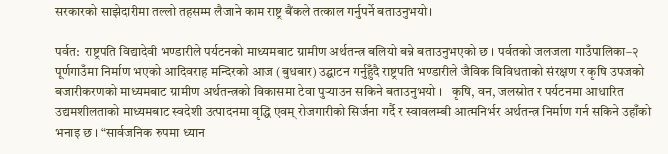सरकारको साझेदारीमा तल्लो तहसम्म लैजाने काम राष्ट्र बैंकले तत्काल गर्नुपर्ने बताउनुभयो।

पर्वत:  राष्ट्रपति विद्यादेवी भण्डारीले पर्यटनको माध्यमबाट ग्रामीण अर्थतन्त्र बलियो बन्ने बताउनुभएको छ । पर्वतको जलजला गाउँपालिका–२ पूर्णगाउँमा निर्माण भएको आदिवराह मन्दिरको आज (बुधबार) उद्घाटन गर्नुहुँदै राष्ट्रपति भण्डारीले जैविक विविधताको संरक्षण र कृषि उपजको बजारीकरणको माध्यमबाट ग्रामीण अर्थतन्त्रको विकासमा टेवा पुर्‍याउन सकिने बताउनुभयो ।   कृषि, वन, जलस्रोत र पर्यटनमा आधारित उद्यमशीलताको माध्यमबाट स्वदेशी उत्पादनमा वृद्धि एवम् रोजगारीको सिर्जना गर्दै र स्वावलम्बी आत्मनिर्भर अर्थतन्त्र निर्माण गर्न सकिने उहाँको भनाइ छ । “सार्वजनिक रुपमा ध्यान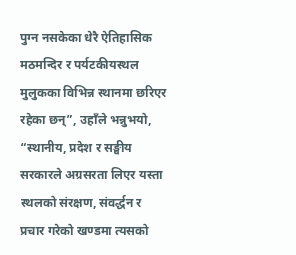पुग्न नसकेका धेरै ऐतिहासिक मठमन्दिर र पर्यटकीयस्थल मुलुकका विभिन्न स्थानमा छरिएर रहेका छन्”, उहाँले भन्नुभयो, “स्थानीय, प्रदेश र सङ्घीय सरकारले अग्रसरता लिएर यस्ता स्थलको संरक्षण, संवर्द्धन र प्रचार गरेको खण्डमा त्यसको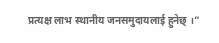प्रत्यक्ष लाभ स्थानीय जनसमुदायलाई हुनेछ् ।”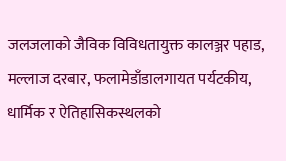जलजलाको जैविक विविधतायुक्त कालञ्जर पहाड, मल्लाज दरबार, फलामेडाँडालगायत पर्यटकीय, धार्मिक र ऐतिहासिकस्थलको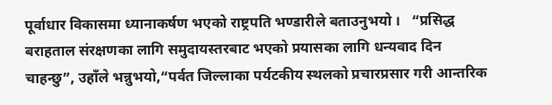पूर्वाधार विकासमा ध्यानाकर्षण भएको राष्ट्रपति भण्डारीले बताउनुभयो ।   “प्रसिद्ध बराहताल संरक्षणका लागि समुदायस्तरबाट भएको प्रयासका लागि धन्यवाद दिन चाहन्छु”, उहाँले भन्नुभयो,“पर्वत जिल्लाका पर्यटकीय स्थलको प्रचारप्रसार गरी आन्तरिक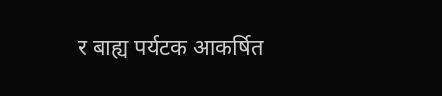र बाह्य पर्यटक आकर्षित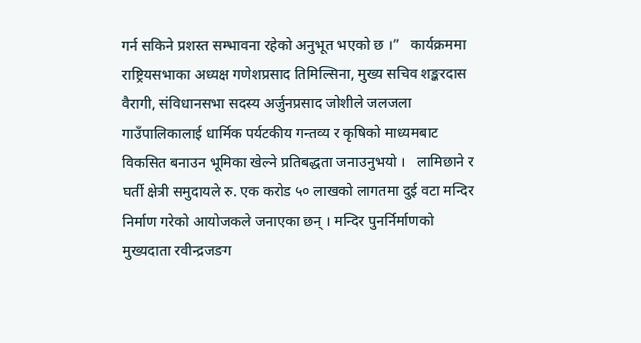गर्न सकिने प्रशस्त सम्भावना रहेको अनुभूत भएको छ ।”   कार्यक्रममा राष्ट्रियसभाका अध्यक्ष गणेशप्रसाद तिमिल्सिना, मुख्य सचिव शङ्करदास वैरागी, संविधानसभा सदस्य अर्जुनप्रसाद जोशीले जलजला गाउँपालिकालाई धार्मिक पर्यटकीय गन्तव्य र कृषिको माध्यमबाट विकसित बनाउन भूमिका खेल्ने प्रतिबद्धता जनाउनुभयो ।   लामिछाने र घर्ती क्षेत्री समुदायले रु. एक करोड ५० लाखको लागतमा दुई वटा मन्दिर निर्माण गरेको आयोजकले जनाएका छन् । मन्दिर पुनर्निर्माणको मुख्यदाता रवीन्द्रजङग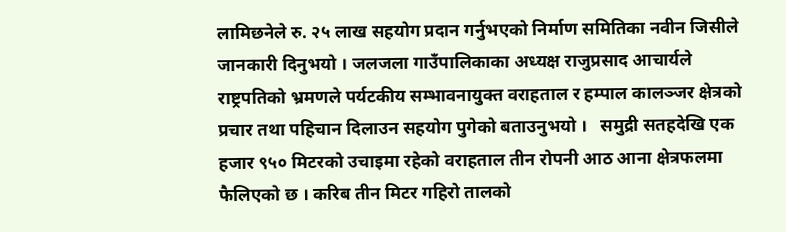लामिछनेले रु. २५ लाख सहयोग प्रदान गर्नुभएको निर्माण समितिका नवीन जिसीले जानकारी दिनुभयो । जलजला गाउँपालिकाका अध्यक्ष राजुप्रसाद आचार्यले राष्ट्रपतिको भ्रमणले पर्यटकीय सम्भावनायुक्त वराहताल र हम्पाल कालञ्जर क्षेत्रको प्रचार तथा पहिचान दिलाउन सहयोग पुगेको बताउनुभयो ।   समुद्री सतहदेखि एक हजार ९५० मिटरको उचाइमा रहेको वराहताल तीन रोपनी आठ आना क्षेत्रफलमा फैलिएको छ । करिब तीन मिटर गहिरो तालको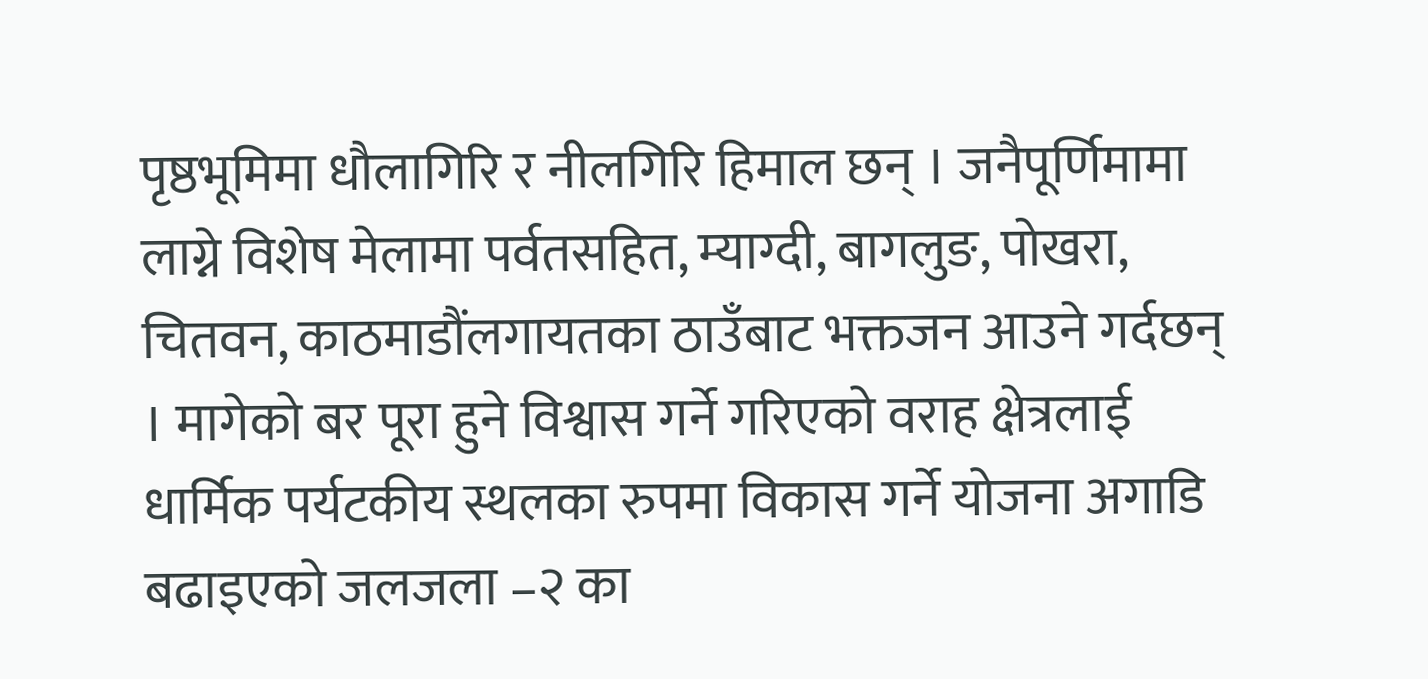पृष्ठभूमिमा धौलागिरि र नीलगिरि हिमाल छन् । जनैपूर्णिमामा लाग्ने विशेष मेलामा पर्वतसहित, म्याग्दी, बागलुङ, पोखरा, चितवन, काठमाडौंलगायतका ठाउँबाट भक्तजन आउने गर्दछन् । मागेको बर पूरा हुने विश्वास गर्ने गरिएको वराह क्षेत्रलाई धार्मिक पर्यटकीय स्थलका रुपमा विकास गर्ने योजना अगाडि बढाइएको जलजला –२ का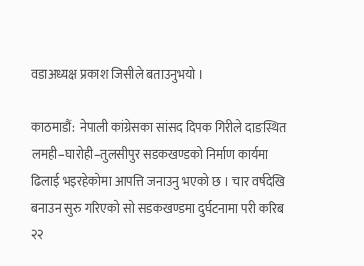वडाअध्यक्ष प्रकाश जिसीले बताउनुभयो ।

काठमाडौं:  नेपाली कांग्रेसका सांसद दिपक गिरीले दाङस्थित लमही–घारोही–तुलसीपुर सडकखण्डको निर्माण कार्यमा ढिलाई भइरहेकोमा आपत्ति जनाउनु भएको छ । चार वर्षदेखि बनाउन सुरु गरिएको सो सडकखण्डमा दुर्घटनामा परी करिब २२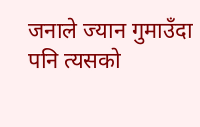जनाले ज्यान गुमाउँदा पनि त्यसको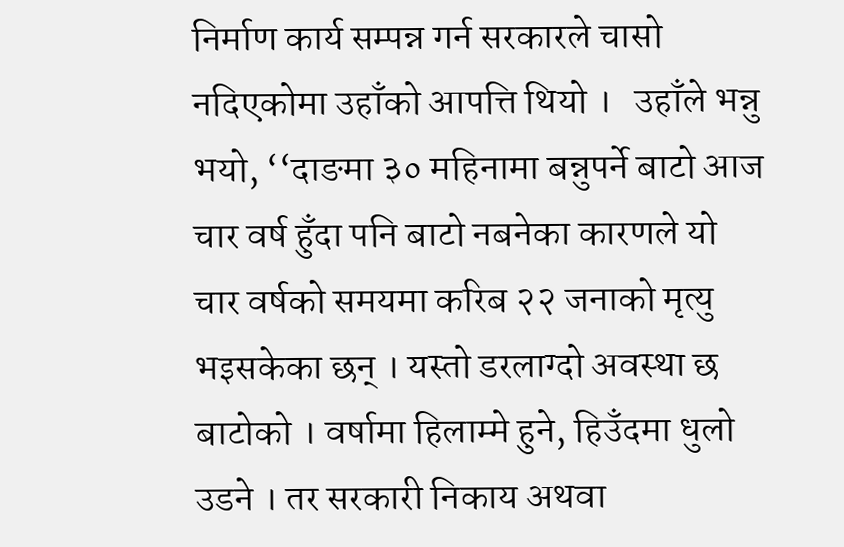निर्माण कार्य सम्पन्न गर्न सरकारले चासो नदिएकोमा उहाँको आपत्ति थियो ।   उहाँले भन्नु भयो, ‘‘दाङमा ३० महिनामा बन्नुपर्ने बाटो आज चार वर्ष हुँदा पनि बाटो नबनेका कारणले यो चार वर्षको समयमा करिब २२ जनाको मृत्यु भइसकेका छन् । यस्तो डरलाग्दो अवस्था छ बाटोको । वर्षामा हिलाम्मे हुने, हिउँदमा धुलो उडने । तर सरकारी निकाय अथवा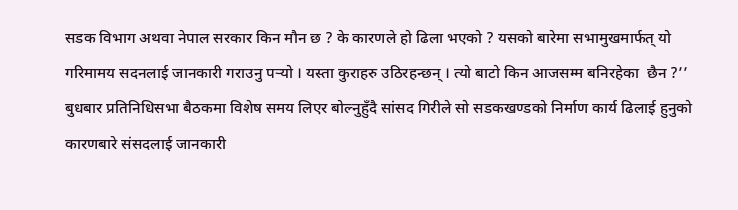सडक विभाग अथवा नेपाल सरकार किन मौन छ ? के कारणले हो ढिला भएको ? यसको बारेमा सभामुखमार्फत् यो गरिमामय सदनलाई जानकारी गराउनु पर्‍यो । यस्ता कुराहरु उठिरहन्छन् । त्यो बाटो किन आजसम्म बनिरहेका  छैन ?’’   बुधबार प्रतिनिधिसभा बैठकमा विशेष समय लिएर बोल्नुहुँदै सांसद गिरीले सो सडकखण्डको निर्माण कार्य ढिलाई हुनुको कारणबारे संसदलाई जानकारी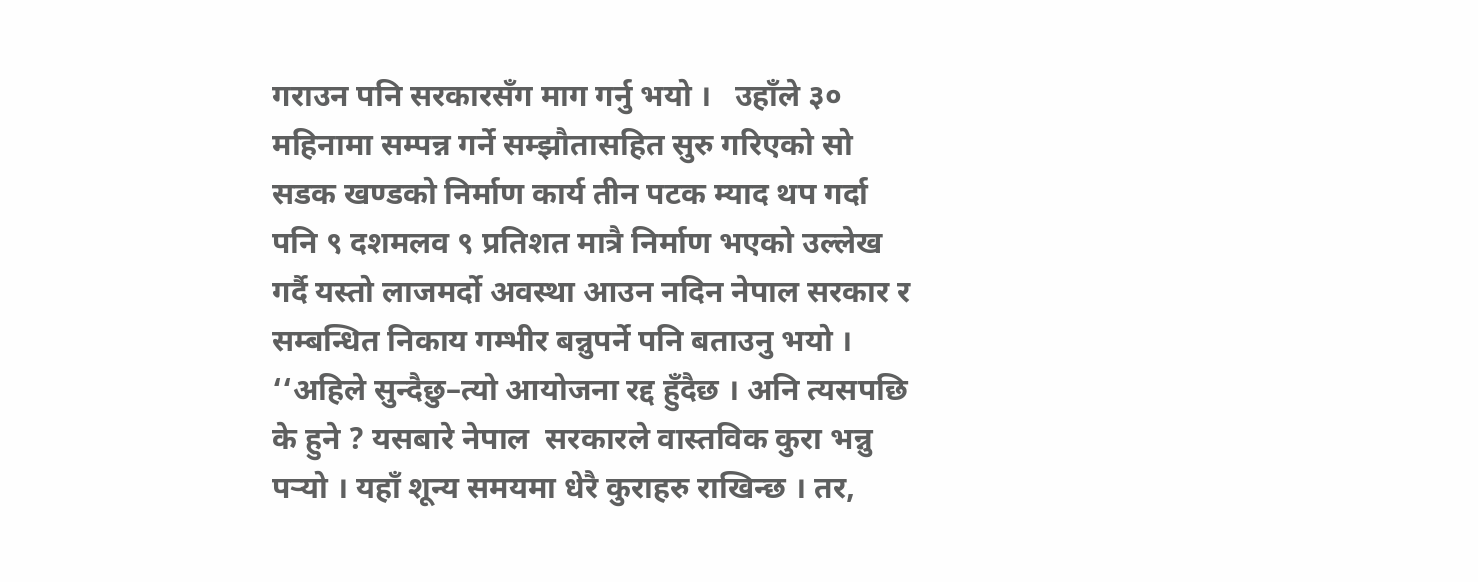गराउन पनि सरकारसँग माग गर्नु भयो ।   उहाँले ३० महिनामा सम्पन्न गर्ने सम्झौतासहित सुरु गरिएको सो सडक खण्डको निर्माण कार्य तीन पटक म्याद थप गर्दा पनि ९ दशमलव ९ प्रतिशत मात्रै निर्माण भएको उल्लेख गर्दै यस्तो लाजमर्दो अवस्था आउन नदिन नेपाल सरकार र सम्बन्धित निकाय गम्भीर बन्नुपर्ने पनि बताउनु भयो ।   ‘‘अहिले सुन्दैछु–त्यो आयोजना रद्द हुँदैछ । अनि त्यसपछि के हुने ? यसबारे नेपाल  सरकारले वास्तविक कुरा भन्नु पर्‍यो । यहाँ शून्य समयमा धेरै कुराहरु राखिन्छ । तर,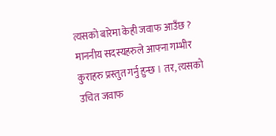त्यसको बारेमा केही जवाफ आउँछ ? माननीय सदस्यहरुले आफ्ना गम्भीर कुराहरु प्रस्तुत गर्नु हुन्छ । तर, त्यसको उचित जवाफ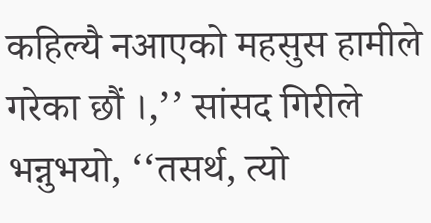कहिल्यै नआएको महसुस हामीले गरेका छौं ।,’’ सांसद गिरीले भन्नुभयो, ‘‘तसर्थ, त्यो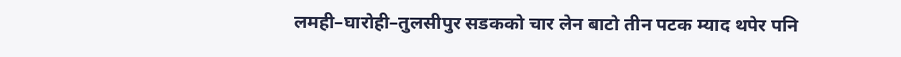लमही–घारोही–तुलसीपुर सडकको चार लेन बाटो तीन पटक म्याद थपेर पनि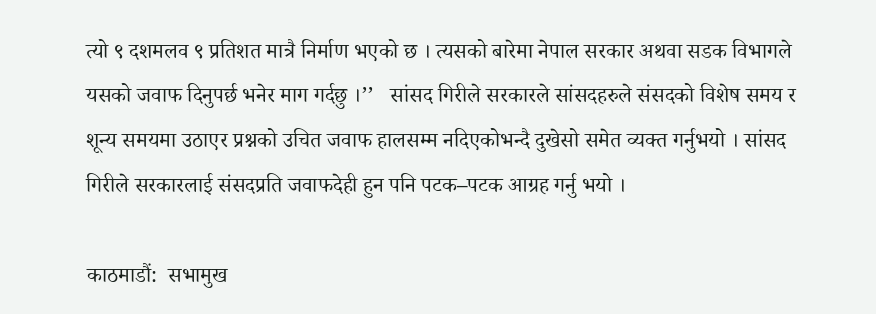त्यो ९ दशमलव ९ प्रतिशत मात्रै निर्माण भएको छ । त्यसको बारेमा नेपाल सरकार अथवा सडक विभागले यसको जवाफ दिनुपर्छ भनेर माग गर्दछु ।’’   सांसद गिरीले सरकारले सांसदहरुले संसदको विशेष समय र शून्य समयमा उठाएर प्रश्नको उचित जवाफ हालसम्म नदिएकोभन्दै दुखेसो समेत व्यक्त गर्नुभयो । सांसद गिरीले सरकारलाई संसदप्रति जवाफदेही हुन पनि पटक–पटक आग्रह गर्नु भयो ।

काठमाडौं:  सभामुख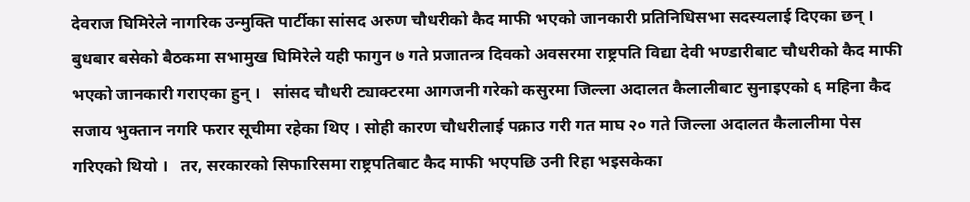देवराज घिमिरेले नागरिक उन्मुक्ति पार्टीका सांसद अरुण चौधरीको कैद माफी भएको जानकारी प्रतिनिधिसभा सदस्यलाई दिएका छन् ।   बुधबार बसेको बैठकमा सभामुख घिमिरेले यही फागुन ७ गते प्रजातन्त्र दिवको अवसरमा राष्ट्रपति विद्या देवी भण्डारीबाट चौधरीको कैद माफी भएको जानकारी गराएका हुन् ।   सांसद चौधरी ट्याक्टरमा आगजनी गरेको कसुरमा जिल्ला अदालत कैलालीबाट सुनाइएको ६ महिना कैद सजाय भुक्तान नगरि फरार सूचीमा रहेका थिए । सोही कारण चौधरीलाई पक्राउ गरी गत माघ २० गते जिल्ला अदालत कैलालीमा पेस गरिएको थियो ।   तर, सरकारको सिफारिसमा राष्ट्रपतिबाट कैद माफी भएपछि उनी रिहा भइसकेका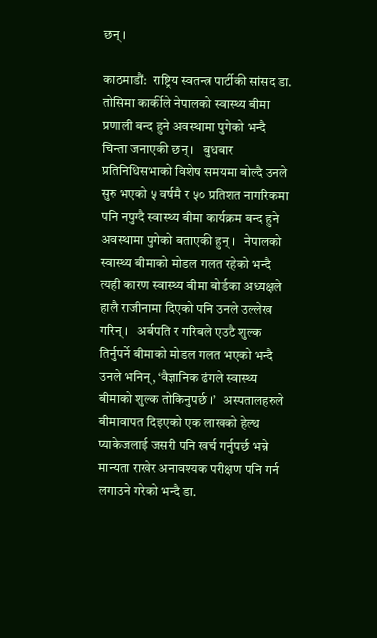छन् ।

काठमाडौं:  राष्ट्रिय स्वतन्त्र पार्टीकी सांसद डा. तोसिमा कार्कीले नेपालको स्वास्थ्य बीमा प्रणाली बन्द हुने अवस्थामा पुगेको भन्दै चिन्ता जनाएकी छन् ।   बुधबार प्रतिनिधिसभाको विशेष समयमा बोल्दै उनले सुरु भएको ५ वर्षमै र ५० प्रतिशत नागरिकमा पनि नपुग्दै स्वास्थ्य बीमा कार्यक्रम बन्द हुने अवस्थामा पुगेको बताएकी हुन् ।   नेपालको स्वास्थ्य बीमाको मोडल गलत रहेको भन्दै त्यही कारण स्वास्थ्य बीमा बोर्डका अध्यक्षले हालै राजीनामा दिएको पनि उनले उल्लेख गरिन् ।   अर्बपति र गरिबले एउटै शुल्क तिर्नुपर्ने बीमाको मोडल गलत भएको भन्दै उनले भनिन्, ‘वैज्ञानिक ढंगले स्वास्थ्य बीमाको शुल्क तोकिनुपर्छ ।’   अस्पतालहरुले बीमावापत दिइएको एक लाखको हेल्थ प्याकेजलाई जसरी पनि खर्च गर्नुपर्छ भन्ने मान्यता राखेर अनावश्यक परीक्षण पनि गर्न लगाउने गरेको भन्दै डा.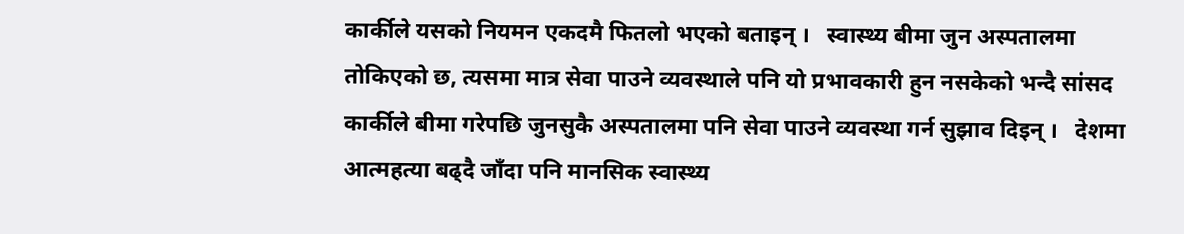कार्कीले यसको नियमन एकदमै फितलो भएको बताइन् ।   स्वास्थ्य बीमा जुन अस्पतालमा तोकिएको छ, त्यसमा मात्र सेवा पाउने व्यवस्थाले पनि यो प्रभावकारी हुन नसकेको भन्दै सांसद कार्कीले बीमा गरेपछि जुनसुकै अस्पतालमा पनि सेवा पाउने व्यवस्था गर्न सुझाव दिइन् ।   देशमा आत्महत्या बढ्दै जाँदा पनि मानसिक स्वास्थ्य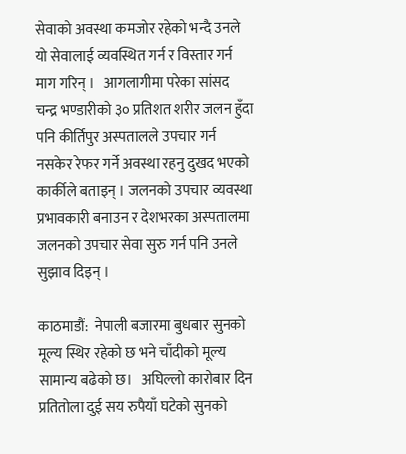सेवाको अवस्था कमजोर रहेको भन्दै उनले यो सेवालाई व्यवस्थित गर्न र विस्तार गर्न माग गरिन् ।   आगलागीमा परेका सांसद चन्द्र भण्डारीको ३० प्रतिशत शरीर जलन हुँदा पनि कीर्तिपुर अस्पतालले उपचार गर्न नसकेर रेफर गर्ने अवस्था रहनु दुखद भएको कार्कीले बताइन् । जलनको उपचार व्यवस्था प्रभावकारी बनाउन र देशभरका अस्पतालमा जलनको उपचार सेवा सुरु गर्न पनि उनले सुझाव दिइन् ।

काठमाडौं:  नेपाली बजारमा बुधबार सुनको मूल्य स्थिर रहेको छ भने चाँदीको मूल्य सामान्य बढेको छ।   अघिल्लो कारोबार दिन प्रतितोला दुई सय रुपैयाँ घटेको सुनको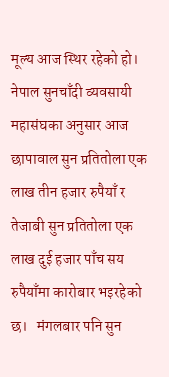मूल्य आज स्थिर रहेको हो।   नेपाल सुनचाँदी व्यवसायी महासंघका अनुसार आज छापावाल सुन प्रतितोला एक लाख तीन हजार रुपैयाँ र तेजाबी सुन प्रतितोला एक लाख दुई हजार पाँच सय रुपैयाँमा कारोबार भइरहेको छ।   मंगलबार पनि सुन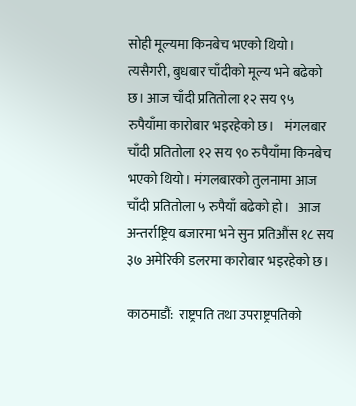सोही मूल्यमा किनबेच भएको थियो।   त्यसैगरी, बुधबार चाँदीको मूल्य भने बढेको छ। आज चाँदी प्रतितोला १२ सय ९५ रुपैयाँमा कारोबार भइरहेको छ।    मंगलबार चाँदी प्रतितोला १२ सय ९० रुपैयाँमा किनबेच भएको थियो। मंगलबारको तुलनामा आज चाँदी प्रतितोला ५ रुपैयाँ बढेको हो।   आज अन्तर्राष्ट्रिय बजारमा भने सुन प्रतिऔंस १८ सय ३७ अमेरिकी डलरमा कारोबार भइरहेको छ।

काठमाडौं:  राष्ट्रपति तथा उपराष्ट्रपतिको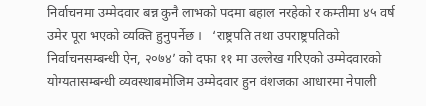निर्वाचनमा उम्मेदवार बन्न कुनै लाभको पदमा बहाल नरहेको र कम्तीमा ४५ वर्ष उमेर पूरा भएको व्यक्ति हुनुपर्नेछ ।   ‘राष्ट्रपति तथा उपराष्ट्रपतिको निर्वाचनसम्बन्धी ऐन, २०७४’ को दफा ११ मा उल्लेख गरिएको उम्मेदवारको योग्यतासम्बन्धी व्यवस्थाबमोजिम उम्मेदवार हुन वंशजका आधारमा नेपाली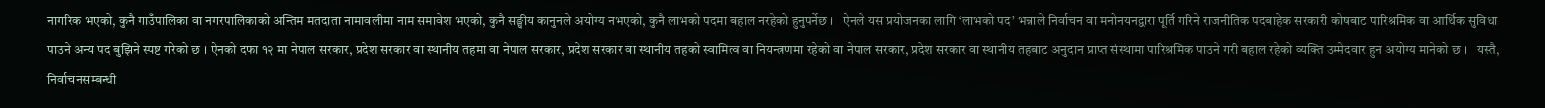नागरिक भएको, कुनै गाउँपालिका वा नगरपालिकाको अन्तिम मतदाता नामावलीमा नाम समावेश भएको, कुनै सङ्घीय कानुनले अयोग्य नभएको, कुनै लाभको पदमा बहाल नरहेको हुनुपर्नेछ ।   ऐनले यस प्रयोजनका लागि ‘लाभको पद’ भन्नाले निर्वाचन वा मनोनयनद्वारा पूर्ति गरिने राजनीतिक पदबाहेक सरकारी कोषबाट पारिश्रमिक वा आर्थिक सुविधा पाउने अन्य पद बुझिने स्पष्ट गरेको छ । ऐनको दफा १२ मा नेपाल सरकार, प्रदेश सरकार वा स्थानीय तहमा वा नेपाल सरकार, प्रदेश सरकार वा स्थानीय तहको स्वामित्व वा नियन्त्रणमा रहेको वा नेपाल सरकार, प्रदेश सरकार वा स्थानीय तहबाट अनुदान प्राप्त संस्थामा पारिश्रमिक पाउने गरी बहाल रहेको व्यक्ति उम्मेदवार हुन अयोग्य मानेको छ ।   यस्तै, निर्वाचनसम्बन्धी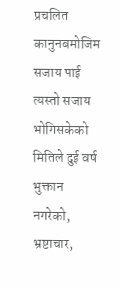प्रचलित कानुनबमोजिम सजाय पाई त्यस्तो सजाय भोगिसकेको मितिले दुई वर्ष भुक्तान नगरेको, भ्रष्टाचार,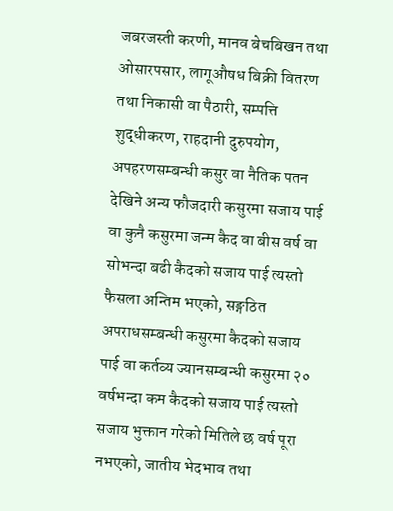जबरजस्ती करणी, मानव बेचबिखन तथा ओसारपसार, लागूऔषध बिक्री वितरण तथा निकासी वा पैठारी, सम्पत्ति शुद्धीकरण, राहदानी दुरुपयोग, अपहरणसम्बन्धी कसुर वा नैतिक पतन देखिने अन्य फौजदारी कसुरमा सजाय पाई वा कुनै कसुरमा जन्म कैद वा बीस वर्ष वा सोभन्दा बढी कैदको सजाय पाई त्यस्तो फैसला अन्तिम भएको, सङ्गठित अपराधसम्बन्धी कसुरमा कैदको सजाय पाई वा कर्तव्य ज्यानसम्बन्धी कसुरमा २० वर्षभन्दा कम कैदको सजाय पाई त्यस्तो सजाय भुक्तान गरेको मितिले छ वर्ष पूरा नभएको, जातीय भेदभाव तथा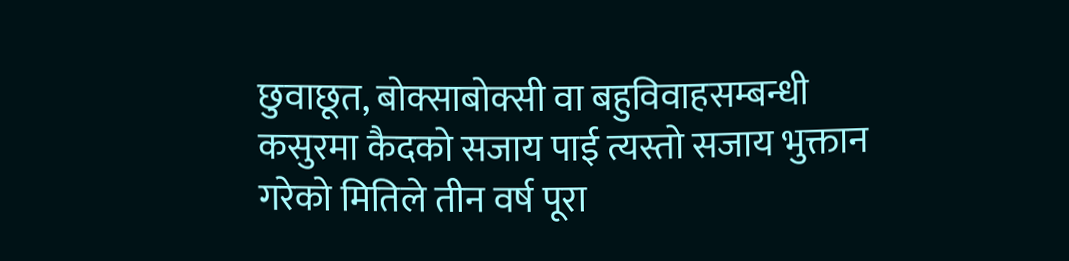छुवाछूत, बोक्साबोक्सी वा बहुविवाहसम्बन्धी कसुरमा कैदको सजाय पाई त्यस्तो सजाय भुक्तान गरेको मितिले तीन वर्ष पूरा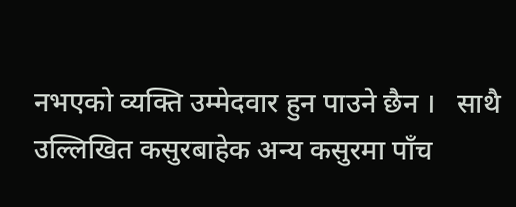नभएको व्यक्ति उम्मेदवार हुन पाउने छैन ।   साथै उल्लिखित कसुरबाहेक अन्य कसुरमा पाँच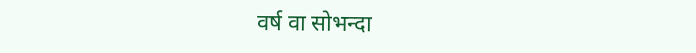वर्ष वा सोभन्दा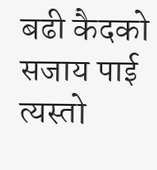बढी कैदको सजाय पाई त्यस्तो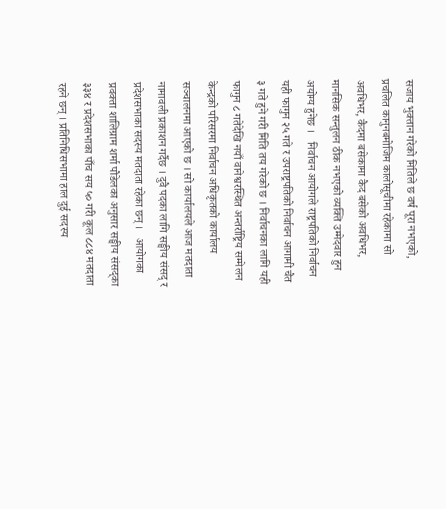सजाय भुक्तान गरेको मितिले छ वर्ष पूरा नभएको, प्रचलित कानुनबमोजिम कालोसूचीमा रहेकामा सो अवधिभर, कैदमा बसेकामा कैद बसेको अवधिभर, मानसिक सन्तुलन ठीक नभएको व्यक्ति उम्मेदवार हुन अयोग्य हुनेछ ।   निर्वाचन आयोगले राष्ट्रपतिको निर्वाचन यही फागुन २५ गते र उपराष्ट्रपतिको निर्वाचन आगामी चैत ३ गते हुने गरी मिति तय गरेको छ । निर्वाचनका लागि यही फागुन ८ गतेदेखि नयाँ वानेश्वरस्थित अन्तर्राष्ट्रिय सम्मेलन केन्द्रको परिसरमा निर्वाचन अधिकृतको कार्यालय सञ्चालनमा आएको छ । सो कार्यालयले आज मतदाता नामावली प्रकाशन गर्दैछ । दुवै पदका लागि सङ्घीय संसद् र प्रदेशसभाका सदस्य मतदाता रहेका छन् ।   आयोगका प्रवक्ता शालिग्राम शर्मा पौडेलका अनुसार सङ्घीय संसद्का ३३४ र प्रदेशसभाका पाँच सय ५० गरी कूल ८८४ मतदाता रहने छन् । प्रतिनिधिसभामा हाल दुई सदस्य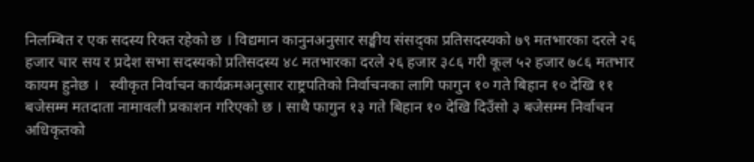निलम्बित र एक सदस्य रिक्त रहेको छ । विद्यमान कानुनअनुसार सङ्घीय संसद्का प्रतिसदस्यको ७९ मतभारका दरले २६ हजार चार सय र प्रदेश सभा सदस्यको प्रतिसदस्य ४८ मतभारका दरले २६ हजार ३८६ गरी कूल ५२ हजार ७८६ मतभार कायम हुनेछ ।   स्वीकृत निर्वाचन कार्यक्रमअनुसार राष्ट्रपतिको निर्वाचनका लागि फागुन १० गते बिहान १० देखि ११ बजेसम्म मतदाता नामावली प्रकाशन गरिएको छ । साथै फागुन १३ गते बिहान १० देखि दिउँसो ३ बजेसम्म निर्वाचन अधिकृतको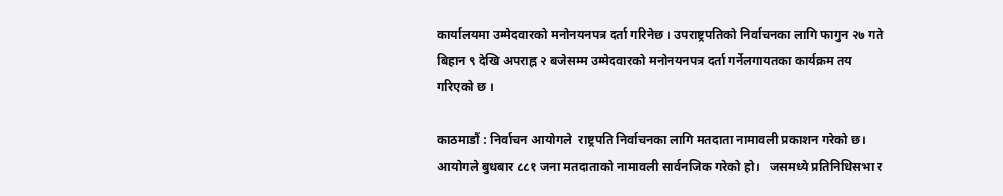कार्यालयमा उम्मेदवारको मनोनयनपत्र दर्ता गरिनेछ । उपराष्ट्रपतिको निर्वाचनका लागि फागुन २७ गते बिहान ९ देखि अपराह्न २ बजेसम्म उम्मेदवारको मनोनयनपत्र दर्ता गर्नेलगायतका कार्यक्रम तय गरिएको छ ।

काठमाडौं : निर्वाचन आयोगले  राष्ट्रपति निर्वाचनका लागि मतदाता नामावली प्रकाशन गरेको छ। आयोगले बुधबार ८८१ जना मतदाताको नामावली सार्वनजिक गरेको हो।   जसमध्ये प्रतिनिधिसभा र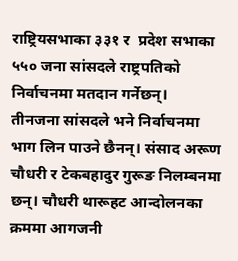राष्ट्रियसभाका ३३१ र  प्रदेश सभाका ५५० जना सांसदले राष्ट्रपतिको निर्वाचनमा मतदान गर्नेछन्।   तीनजना सांसदले भने निर्वाचनमा भाग लिन पाउने छैनन्। संसाद अरूण चौधरी र टेकबहादुर गुरूङ निलम्बनमा छन्। चौधरी थारूहट आन्दोलनका क्रममा आगजनी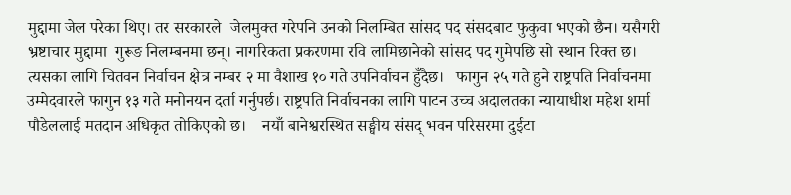मुद्दामा जेल परेका थिए। तर सरकारले  जेलमुक्त गरेपनि उनको निलम्बित सांसद पद संसदबाट फुकुवा भएको छैन। यसैगरी भ्रष्टाचार मुद्दामा  गुरूङ निलम्बनमा छन्। नागरिकता प्रकरणमा रवि लामिछानेको सांसद पद गुमेपछि सो स्थान रिक्त छ। त्यसका लागि चितवन निर्वाचन क्षेत्र नम्बर २ मा वैशाख १० गते उपनिर्वाचन हुँदैछ।   फागुन २५ गते हुने राष्ट्रपति निर्वाचनमा उम्मेदवारले फागुन १३ गते मनोनयन दर्ता गर्नुपर्छ। राष्ट्रपति निर्वाचनका लागि पाटन उच्च अदालतका न्यायाधीश महेश शर्मा पौडेललाई मतदान अधिकृत तोकिएको छ।    नयाँ बानेश्वरस्थित सङ्घीय संसद् भवन परिसरमा दुईटा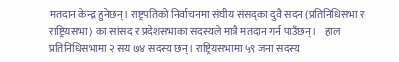मतदान केन्द्र हुनेछन्। राष्ट्रपतिको निर्वाचनमा संघीय संसद्का दुवै सदन (प्रतिनिधिसभा र राष्ट्रियसभा) का सांसद र प्रदेशसभाका सदस्यले मात्रै मतदान गर्न पाउँछन्।    हाल प्रतिनिधिसभामा २ सय ७४ सदस्य छन्। राष्ट्रियसभामा ५९ जना सदस्य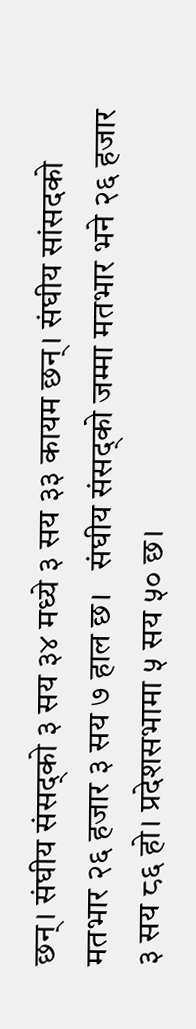छन्। संघीय संसद्को ३ सय ३४ मध्ये ३ सय ३३ कायम छन्। संघीय सांसदको मतभार २६ हजार ३ सय ७ हाल छ।   संघीय संसद्को जम्मा मतभार भने २६ हजार ३ सय ८६ हो। प्रदेशसभामा ५ सय ५० छ।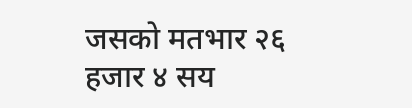जसको मतभार २६ हजार ४ सय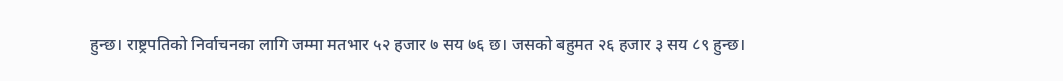हुन्छ। राष्ट्रपतिको निर्वाचनका लागि जम्मा मतभार ५२ हजार ७ सय ७६ छ। जसको बहुमत २६ हजार ३ सय ८९ हुन्छ।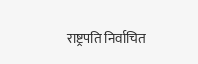राष्ट्रपति निर्वाचित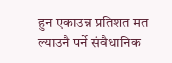हुन एकाउन्न प्रतिशत मत ल्याउनै पर्ने संवैधानिक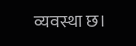व्यवस्था छ।